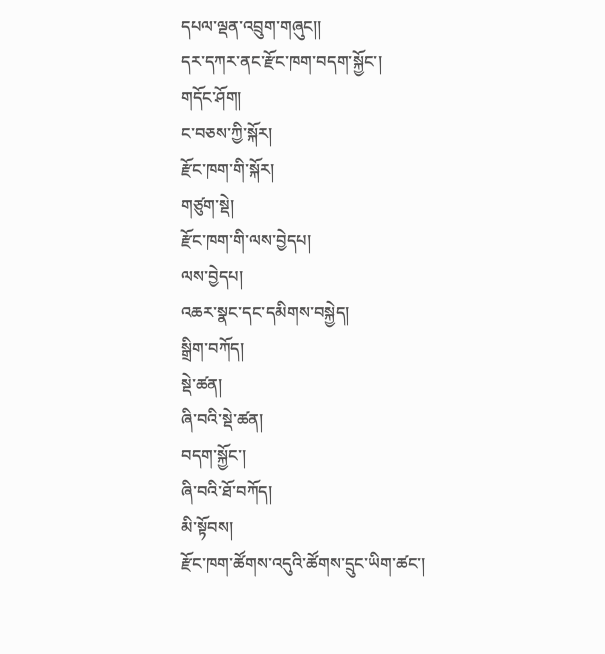དཔལ་ལྡན་འབྲུག་གཞུང།།
དར་དཀར་ནང་རྫོང་ཁག་བདག་སྐྱོང་།
གདོང་ཤོག།
ང་བཅས་ཀྱི་སྐོར།
རྫོང་ཁག་གི་སྐོར།
གཙུག་སྡེ།
རྫོང་ཁག་གི་ལས་བྱེདཔ།
ལས་བྱེདཔ།
འཆར་སྣང་དང་དམིགས་བསྐྱེད།
སྒྲིག་བཀོད།
སྡེ་ཚན།
ཞི་བའི་སྡེ་ཚན།
བདག་སྐྱོང་།
ཞི་བའི་ཐོ་བཀོད།
མི་སྟོབས།
རྫོང་ཁག་ཚོགས་འདུའི་ཚོགས་དྲུང་ཡིག་ཚང་།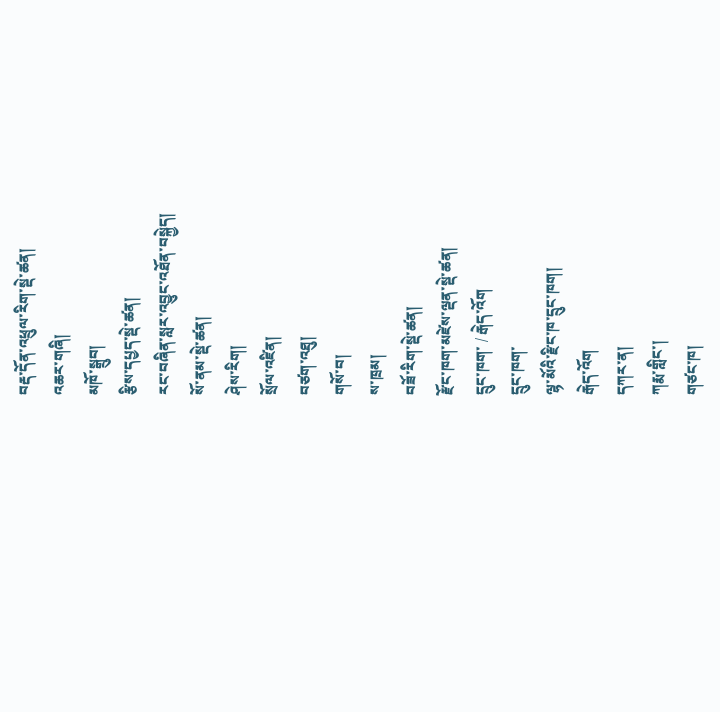བརྡ་དོན་འཕྲུལ་རིག་སྡེ་ཚན།
འཆར་གཞི།
མཁོ་སྒྲུབ།
རྩིས་དཔྱད་སྡེ་ཚན།
རང་བཞིན་སླར་འབྱུང་འཐོན་བསྐྱེད།
སོ་ནམ་སྡེ་ཚན།
ཤེས་རིག།
སྲོལ་འཛིན།
བཙག་འཐུ།
གསོ་བ།
ས་ཁྲམ།
བཟོ་རིག་སྡེ་ཚན།
རྫོང་ཁག་མཛེས་ལྡན་སྡེ་ཚན།
དྲུང་ཁག་ / རྒེད་འོག
དྲུང་ཁག་
ལྷ་མོའི་རྫིང་ཁ་དྲུང་ཁག།
རྒེད་འོག
དཀར་ན།
ཀརྨ་གླིང་།
གཙང་ཁ།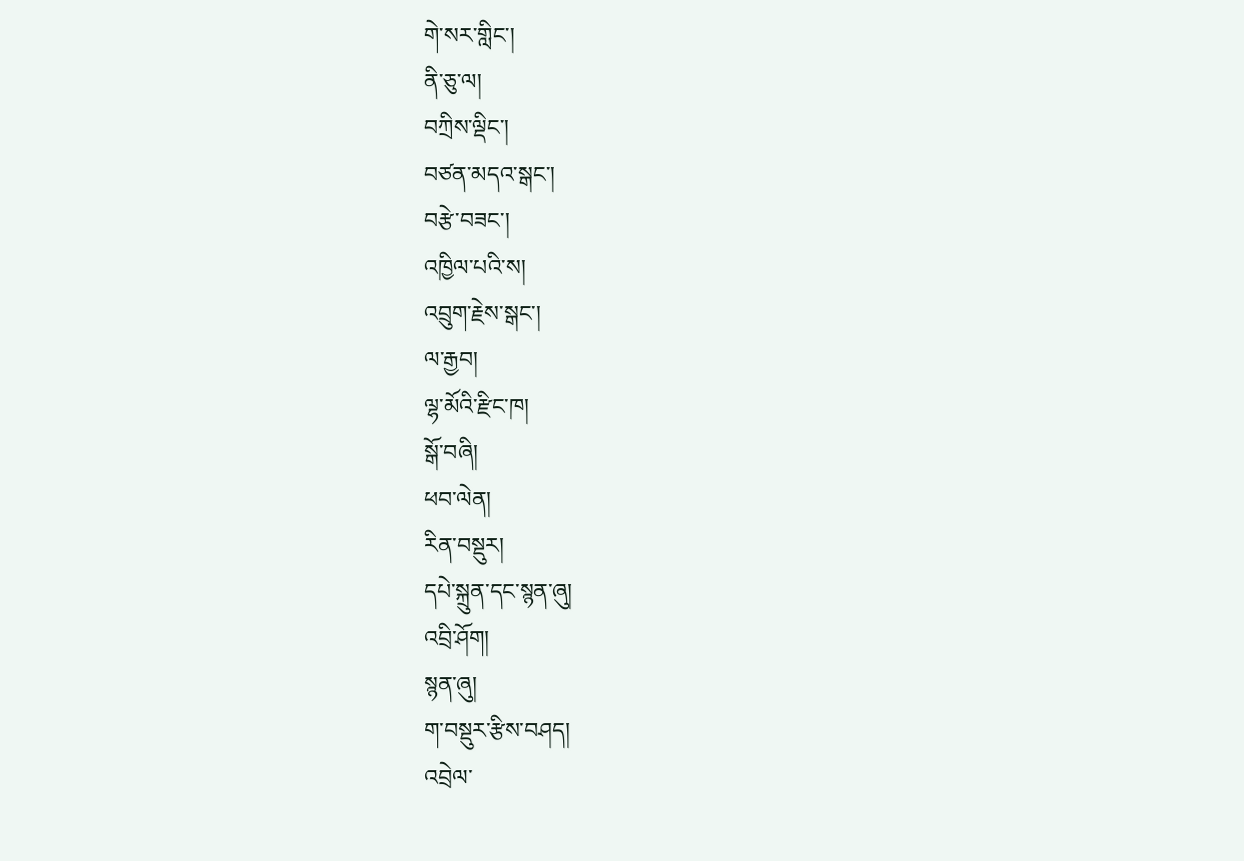གེ་སར་གླིང་།
ནི་ཅུ་ལ།
བཀྲིས་ལྡིང་།
བཙན་མདའ་སྒང་།
བརྩེ་བཟང་།
འཁྱིལ་པའི་ས།
འབྲུག་རྗེས་སྒང་།
ལ་རྒྱབ།
ལྷ་མོའི་རྫིང་ཁ།
སྒོ་བཞི།
ཕབ་ལེན།
རིན་བསྡུར།
དཔེ་སྐྲུན་དང་སྙན་ཞུ།
འབྲི་ཤོག།
སྙན་ཞུ།
ག་བསྡུར་རྩིས་བཤད།
འབྲེལ་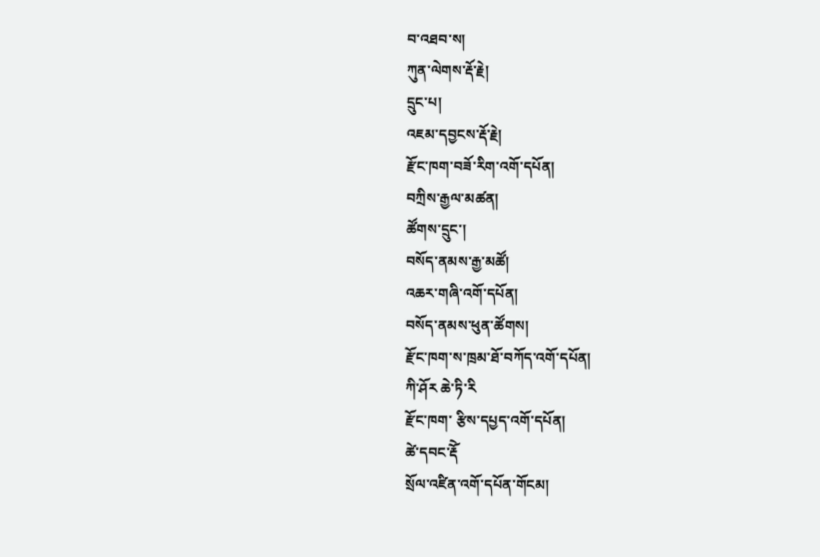བ་འཐབ་ས།
ཀུན་ལེགས་རྡོ་རྗེ།
དྲུང་པ།
འཇམ་དབྱངས་རྡོ་རྗེ།
རྫོང་ཁག་བཟོ་རིག་འགོ་དཔོན།
བཀྲིས་རྒྱལ་མཚན།
ཚོགས་དྲུང་།
བསོད་ནམས་རྒྱ་མཚོ།
འཆར་གཞི་འགོ་དཔོན།
བསོད་ནམས་ཕུན་ཚོགས།
རྫོང་ཁག་ས་ཁྲམ་ཐོ་བཀོད་འགོ་དཔོན།
ཀི་ཤོར ཆེ་ཏི་རི
རྫོང་ཁག་ རྩིས་དཔྱད་འགོ་དཔོན།
ཚེ་དབང་རྡོེ
སྲོལ་འཛིན་འགོ་དཔོན་གོངམ།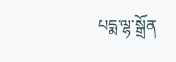པདྨ་ལྷ་སྒྲོན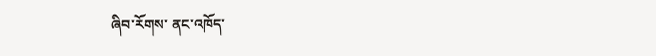ཞིབ་རོགས་ ནང་འཁོད་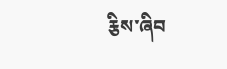རྕིས་ཞིབ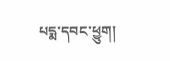པདྨ་དབང་ཕྱུག།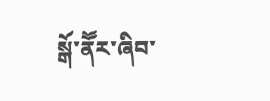སྒོ་ནཽར་ཞིབ་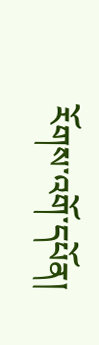རོགས་འགོ་དཔོན།